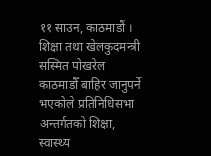११ साउन, काठमाडौं । शिक्षा तथा खेलकुदमन्त्री सस्मित पोखरेल काठमाडौँ बाहिर जानुपर्ने भएकोले प्रतिनिधिसभा अन्तर्गतको शिक्षा, स्वास्थ्य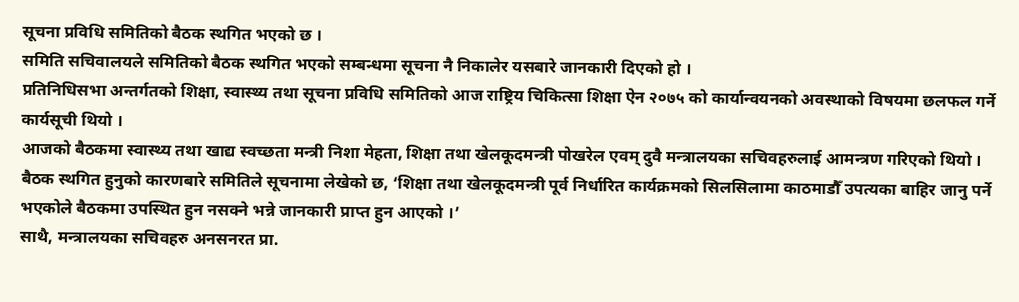सूचना प्रविधि समितिको बैठक स्थगित भएको छ ।
समिति सचिवालयले समितिको बैठक स्थगित भएको सम्बन्धमा सूचना नै निकालेर यसबारे जानकारी दिएको हो ।
प्रतिनिधिसभा अन्तर्गतको शिक्षा, स्वास्थ्य तथा सूचना प्रविधि समितिको आज राष्ट्रिय चिकित्सा शिक्षा ऐन २०७५ को कार्यान्वयनको अवस्थाको विषयमा छलफल गर्ने कार्यसूची थियो ।
आजको बैठकमा स्वास्थ्य तथा खाद्य स्वच्छता मन्त्री निशा मेहता, शिक्षा तथा खेलकूदमन्त्री पोखरेल एवम् दुवै मन्त्रालयका सचिवहरुलाई आमन्त्रण गरिएको थियो ।
बैठक स्थगित हुनुको कारणबारे समितिले सूचनामा लेखेको छ, ‘शिक्षा तथा खेलकूदमन्त्री पूर्व निर्धारित कार्यक्रमको सिलसिलामा काठमाडौँ उपत्यका बाहिर जानु पर्ने भएकोले बैठकमा उपस्थित हुन नसक्ने भन्ने जानकारी प्राप्त हुन आएको ।’
साथै, मन्त्रालयका सचिवहरु अनसनरत प्रा.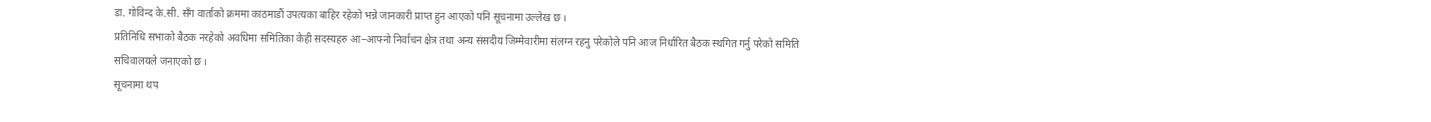डा. गोविन्द के.सी. सँग वार्ताको क्रममा काठमाडौं उपत्यका बाहिर रहेको भन्ने जानकारी प्राप्त हुन आएको पनि सूचनामा उल्लेख छ ।
प्रतिनिधि सभाको बैठक नरहेको अवधिमा समितिका केही सदस्यहरु आ–आफ्नो निर्वाचन क्षेत्र तथा अन्य संसदीय जिम्मेवारीमा संलग्न रहनु परेकोले पनि आज निर्धारित बैठक स्थगित गर्नु परेको समिति सचिवालयले जनाएको छ ।
सूचनामा थप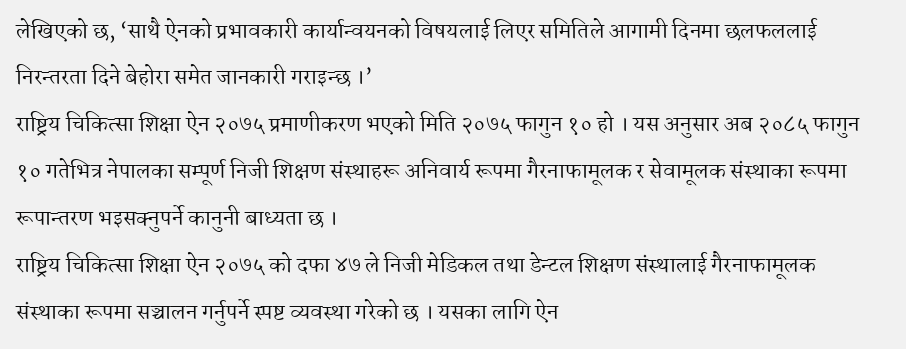लेखिएको छ, ‘साथै ऐनको प्रभावकारी कार्यान्वयनको विषयलाई लिएर समितिले आगामी दिनमा छलफललाई निरन्तरता दिने बेहोरा समेत जानकारी गराइन्छ ।’
राष्ट्रिय चिकित्सा शिक्षा ऐन २०७५ प्रमाणीकरण भएको मिति २०७५ फागुन १० हो । यस अनुसार अब २०८५ फागुन १० गतेभित्र नेपालका सम्पूर्ण निजी शिक्षण संस्थाहरू अनिवार्य रूपमा गैरनाफामूलक र सेवामूलक संस्थाका रूपमा रूपान्तरण भइसक्नुपर्ने कानुनी बाध्यता छ ।
राष्ट्रिय चिकित्सा शिक्षा ऐन २०७५ को दफा ४७ ले निजी मेडिकल तथा डेन्टल शिक्षण संस्थालाई गैरनाफामूलक संस्थाका रूपमा सञ्चालन गर्नुपर्ने स्पष्ट व्यवस्था गरेको छ । यसका लागि ऐन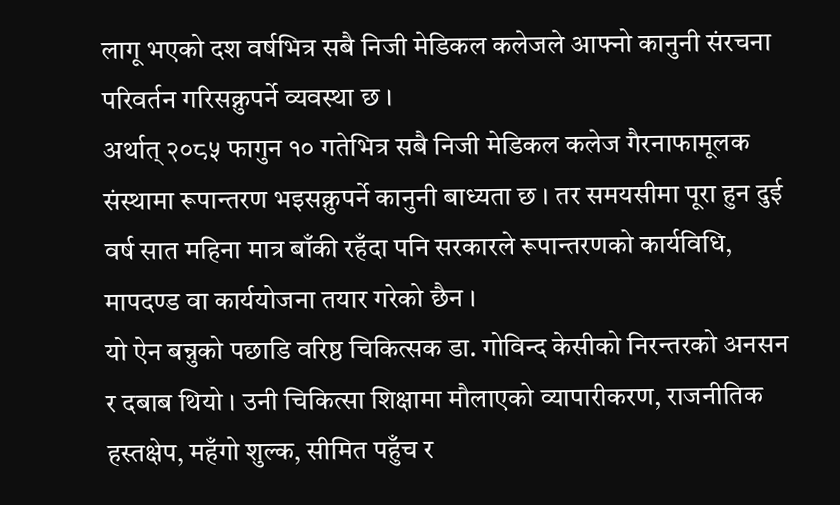लागू भएको दश वर्षभित्र सबै निजी मेडिकल कलेजले आफ्नो कानुनी संरचना परिवर्तन गरिसक्नुपर्ने व्यवस्था छ ।
अर्थात् २०८५ फागुन १० गतेभित्र सबै निजी मेडिकल कलेज गैरनाफामूलक संस्थामा रूपान्तरण भइसक्नुपर्ने कानुनी बाध्यता छ । तर समयसीमा पूरा हुन दुई वर्ष सात महिना मात्र बाँकी रहँदा पनि सरकारले रूपान्तरणको कार्यविधि, मापदण्ड वा कार्ययोजना तयार गरेको छैन ।
यो ऐन बन्नुको पछाडि वरिष्ठ चिकित्सक डा. गोविन्द केसीको निरन्तरको अनसन र दबाब थियो । उनी चिकित्सा शिक्षामा मौलाएको व्यापारीकरण, राजनीतिक हस्तक्षेप, महँगो शुल्क, सीमित पहुँच र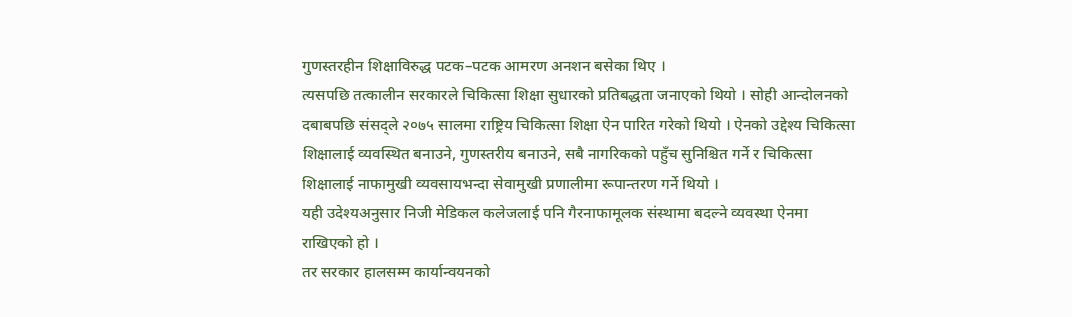गुणस्तरहीन शिक्षाविरुद्ध पटक–पटक आमरण अनशन बसेका थिए ।
त्यसपछि तत्कालीन सरकारले चिकित्सा शिक्षा सुधारको प्रतिबद्धता जनाएको थियो । सोही आन्दोलनको दबाबपछि संसद्ले २०७५ सालमा राष्ट्रिय चिकित्सा शिक्षा ऐन पारित गरेको थियो । ऐनको उद्देश्य चिकित्सा शिक्षालाई व्यवस्थित बनाउने, गुणस्तरीय बनाउने, सबै नागरिकको पहुँच सुनिश्चित गर्ने र चिकित्सा शिक्षालाई नाफामुखी व्यवसायभन्दा सेवामुखी प्रणालीमा रूपान्तरण गर्ने थियो ।
यही उदेश्यअनुसार निजी मेडिकल कलेजलाई पनि गैरनाफामूलक संस्थामा बदल्ने व्यवस्था ऐनमा राखिएको हो ।
तर सरकार हालसम्म कार्यान्वयनको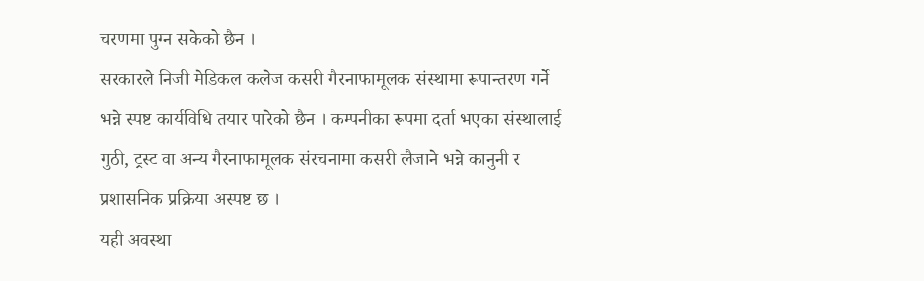चरणमा पुग्न सकेको छैन ।
सरकारले निजी मेडिकल कलेज कसरी गैरनाफामूलक संस्थामा रूपान्तरण गर्ने भन्ने स्पष्ट कार्यविधि तयार पारेको छैन । कम्पनीका रूपमा दर्ता भएका संस्थालाई गुठी, ट्रस्ट वा अन्य गैरनाफामूलक संरचनामा कसरी लैजाने भन्ने कानुनी र प्रशासनिक प्रक्रिया अस्पष्ट छ ।
यही अवस्था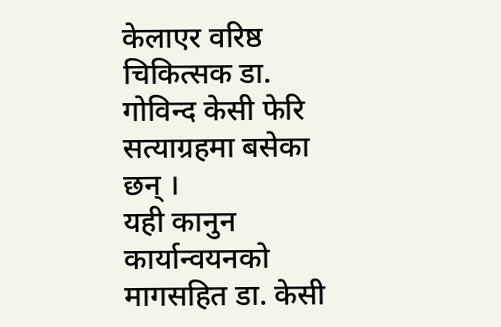केलाएर वरिष्ठ चिकित्सक डा. गोविन्द केसी फेरि सत्याग्रहमा बसेका छन् ।
यही कानुन कार्यान्वयनको मागसहित डा. केसी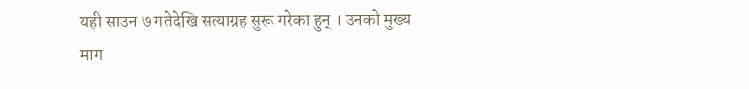यही साउन ७ गतेदेखि सत्याग्रह सुरू गरेका हुन् । उनको मुख्य माग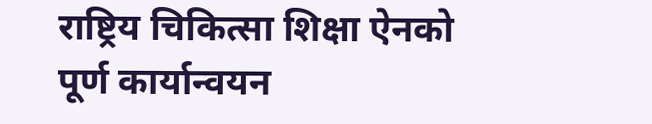राष्ट्रिय चिकित्सा शिक्षा ऐनको पूर्ण कार्यान्वयन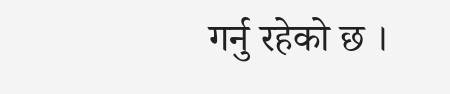गर्नु रहेको छ ।